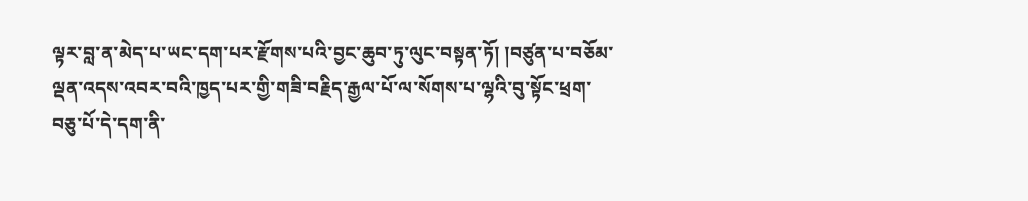ལྟར་བླ་ན་མེད་པ་ཡང་དག་པར་རྫོགས་པའི་བྱང་ཆུབ་ཏུ་ལུང་བསྟན་ཏོ། །བཙུན་པ་བཅོམ་ལྡན་འདས་འབར་བའི་ཁྱད་པར་གྱི་གཟི་བརྗིད་རྒྱལ་པོ་ལ་སོགས་པ་ལྷའི་བུ་སྟོང་ཕྲག་བཅུ་པོ་དེ་དག་ནི་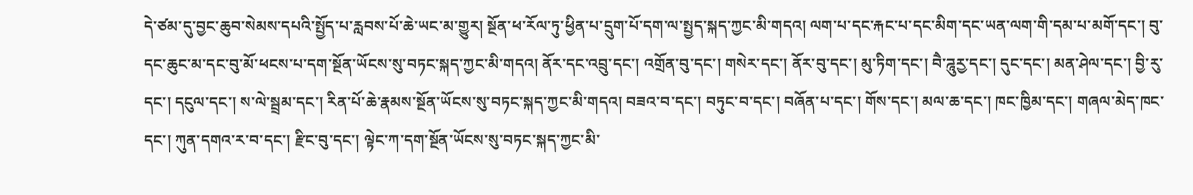དེ་ཙམ་དུ་བྱང་ཆུབ་སེམས་དཔའི་སྤྱོད་པ་རླབས་པོ་ཆེ་ཡང་མ་གྱུར། སྔོན་ཕ་རོལ་ཏུ་ཕྱིན་པ་དྲུག་པོ་དག་ལ་སྤྱད་སྐད་ཀྱང་མི་གདའ། ལག་པ་དང་རྐང་པ་དང་མིག་དང་ཡན་ལག་གི་དམ་པ་མགོ་དང་། བུ་དང་ཆུང་མ་དང་བུ་མོ་ཕངས་པ་དག་སྔོན་ཡོངས་སུ་བཏང་སྐད་ཀྱང་མི་གདའ། ནོར་དང་འབྲུ་དང་། འགྲོན་བུ་དང་། གསེར་དང་། ནོར་བུ་དང་། མུ་ཏིག་དང་། བཻ་ཌཱུརྱ་དང་། དུང་དང་། མན་ཤེལ་དང་། བྱི་རུ་དང་། དངུལ་དང་། ས་ལེ་སྦྲམ་དང་། རིན་པོ་ཆེ་རྣམས་སྔོན་ཡོངས་སུ་བཏང་སྐད་ཀྱང་མི་གདའ། བཟའ་བ་དང་། བཏུང་བ་དང་། བཞོན་པ་དང་། གོས་དང་། མལ་ཆ་དང་། ཁང་ཁྱིམ་དང་། གཞལ་མེད་ཁང་དང་། ཀུན་དགའ་ར་བ་དང་། རྫིང་བུ་དང་། ལྟེང་ཀ་དག་སྔོན་ཡོངས་སུ་བཏང་སྐད་ཀྱང་མི་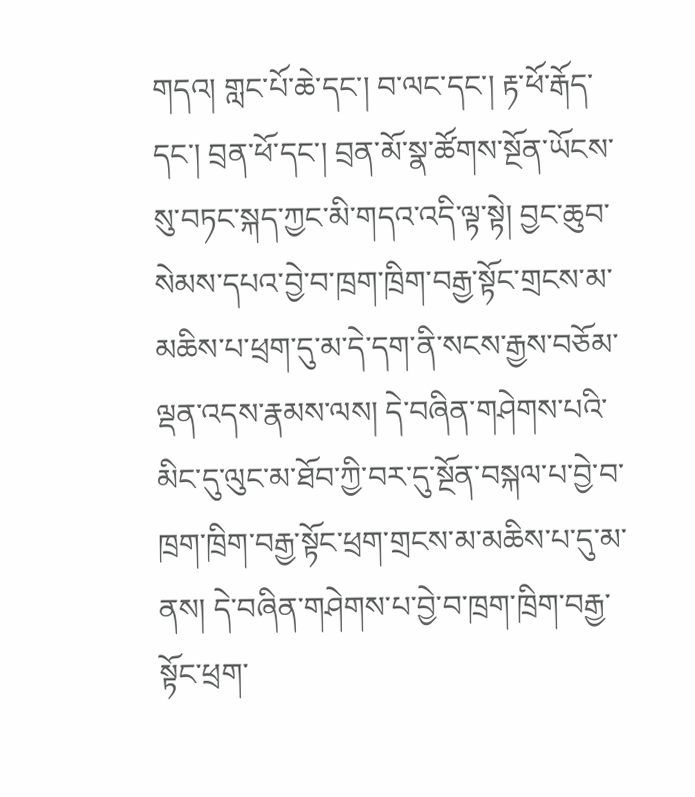གདའ། གླང་པོ་ཆེ་དང་། བ་ལང་དང་། རྟ་ཕོ་རྒོད་དང་། བྲན་ཕོ་དང་། བྲན་མོ་སྣ་ཚོགས་སྔོན་ཡོངས་སུ་བཏང་སྐད་ཀྱང་མི་གདའ་འདི་ལྟ་སྟེ། བྱང་ཆུབ་སེམས་དཔའ་བྱེ་བ་ཁྲག་ཁྲིག་བརྒྱ་སྟོང་གྲངས་མ་མཆིས་པ་ཕྲག་དུ་མ་དེ་དག་ནི་སངས་རྒྱས་བཅོམ་ལྡན་འདས་རྣམས་ལས། དེ་བཞིན་གཤེགས་པའི་མིང་དུ་ལུང་མ་ཐོབ་ཀྱི་བར་དུ་སྔོན་བསྐལ་པ་བྱེ་བ་ཁྲག་ཁྲིག་བརྒྱ་སྟོང་ཕྲག་གྲངས་མ་མཆིས་པ་དུ་མ་ནས། དེ་བཞིན་གཤེགས་པ་བྱེ་བ་ཁྲག་ཁྲིག་བརྒྱ་སྟོང་ཕྲག་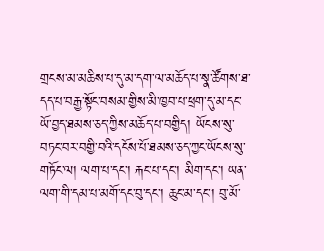གྲངས་མ་མཆིས་པ་དུ་མ་དག་ལ་མཆོད་པ་སྣ་ཚོགས་ཐ་དད་པ་བརྒྱ་སྟོང་བསམ་གྱིས་མི་ཁྱབ་པ་ཕྲག་དུ་མ་དང་ཡོ་བྱད་ཐམས་ཅད་ཀྱིས་མཆོད་པ་བགྱིད། ཡོངས་སུ་བཏང་བར་བགྱི་བའི་དངོས་པོ་ཐམས་ཅད་ཀྱང་ཡོངས་སུ་གཏོང་ལ། ལག་པ་དང་། རྐང་པ་དང་། མིག་དང་། ཡན་ལག་གི་དམ་པ་མགོ་དང་བུ་དང་། ཆུང་མ་དང་། བུ་མོ་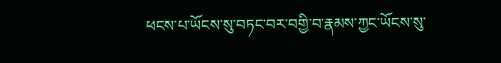ཕངས་པ་ཡོངས་སུ་བཏང་བར་བགྱི་བ་རྣམས་ཀྱང་ཡོངས་སུ་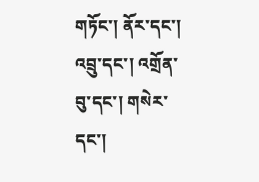གཏོང་། ནོར་དང་། འབྲུ་དང་། འགྲོན་བུ་དང་། གསེར་དང་།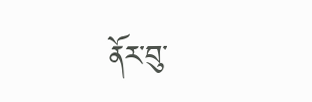ནོར་བུ་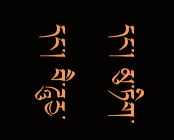དང་། མུ་ཏིག་དང་། བཻ་ཌཱུརྱ་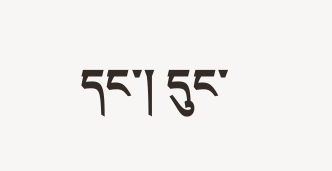དང་། དུང་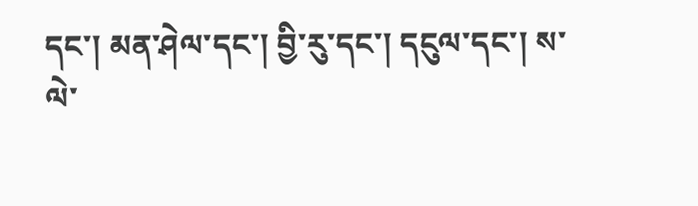དང་། མན་ཤེལ་དང་། བྱི་རུ་དང་། དངུལ་དང་། ས་ལེ་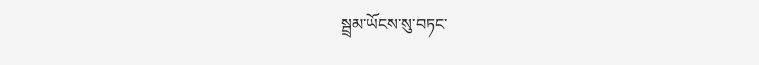སྦྲམ་ཡོངས་སུ་བཏང་